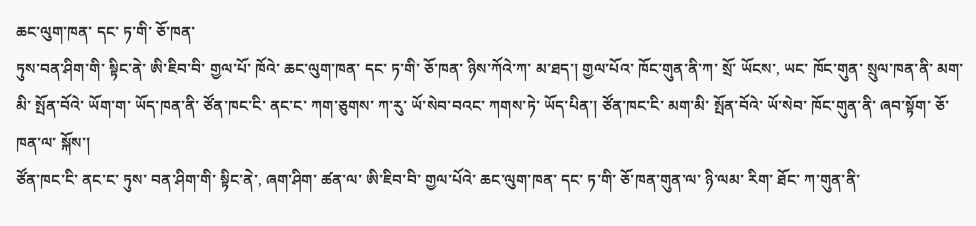ཆང་ལུག་ཁན་ དང་ ཏ་གི་ ཅོ་ཁན་
ཏུས་བན་ཤིག་གི་ སྟིང་ནེ་ ཨི་ཇིབ་བི་ གྱལ་པོ་ ཁོའེ་ ཆང་ལུག་ཁན་ དང་ ཏ་གི་ ཅོ་ཁན་ ཉིས་ཀོའེ་ཀ་ མ་ཐད་། གྱལ་པོའ་ ཁོང་གུན་ནི་ཀ་ སྲོ་ ཡོངས་, ཡང་ ཁོང་གུན་ སྲུལ་ཁན་ནི་ མག་མི་ སྤོན་བོའེ་ ཡོག་ག་ ཡོད་ཁན་ནི་ ཙོན་ཁང་ངི་ ནང་ང་ ཀག་ཅུགས་ ཀ་རུ་ ཡོ་སེབ་བའང་ ཀགས་ཏེ་ ཡོད་པིན་། ཙོན་ཁང་ངི་ མག་མི་ སྤོན་བོའེ་ ཡོ་སེབ་ ཁོང་གུན་ནི་ ཞབ་སྟོག་ ཅོ་ཁན་ལ་ སྐོས་།
ཙོན་ཁང་ངི་ ནང་ང་ ཏུས་ བན་ཤིག་གི་ སྟིང་ནེ་, ཞག་ཤིག་ ཚན་ལ་ ཨི་ཇིབ་བི་ གྱལ་པོའེ་ ཆང་ལུག་ཁན་ དང་ ཏ་གི་ ཅོ་ཁན་གུན་ལ་ ཉི་ལམ་ རིག་ ཐོང་ ཀ་གུན་ནི་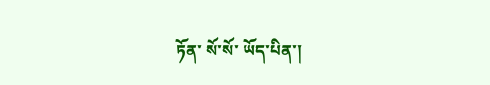ཏོན་ སོ་སོ་ ཡོད་པིན་།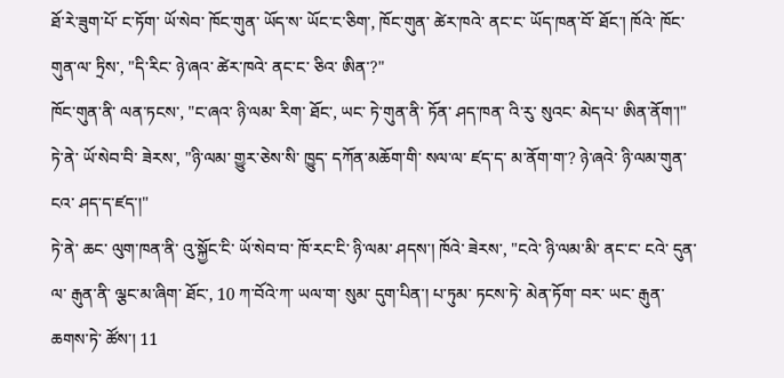ཐོ་རེ་ཟུག་པོ་ ང་ཏོག་ ཡོ་སེབ་ ཁོང་གུན་ ཡོད་ས་ ཡོང་ང་ཅིག་, ཁོང་གུན་ ཚེར་ཁའེ་ ནང་ང་ ཡོད་ཁན་བོ་ ཐོང་། ཁོའེ་ ཁོང་གུན་ལ་ ཏྲིས་, "དི་རིང་ ཉེ་ཞའ་ ཚེར་ཁའེ་ ནང་ང་ ཅིའ་ ཨིན་?"
ཁོང་གུན་ནི་ ལན་ཏངས་, "ང་ཞའ་ ཉི་ལམ་ རིག་ ཐོང་, ཡང་ ཏེ་གུན་ནི་ ཏོན་ ཤད་ཁན་ འི་རུ་ སུའང་ མེད་པ་ ཨིན་ནོག་།"
ཏེ་ནེ་ ཡོ་སེབ་བི་ ཟེརས་, "ཉི་ལམ་ གྱུར་ཅེས་སི་ ཁྱུད་ དཀོན་མཆོག་གི་ སལ་ལ་ ཛད་ད་ མ་ནོག་ག་? ཉེ་ཞའེ་ ཉི་ལམ་གུན་ ངའ་ ཤད་ད་ཛད་།"
ཏེ་ནེ་ ཆང་ ལུག་ཁན་ནི་ འུ་སྐྱོང་ངི་ ཡོ་སེབ་བ་ ཁོ་རང་ངི་ ཉི་ལམ་ ཤདས་། ཁོའེ་ ཟེརས་, "ངའེ་ ཉི་ལམ་མི་ ནང་ང་ ངའེ་ དུན་ལ་ རྒུན་ནི་ ལྕང་མ་ཞིག་ ཐོང་, 10 ཀ་བོའེ་ཀ་ ཡལ་ག་ སུམ་ དུག་པིན་། པ་ཏུམ་ ཏངས་ཏེ་ མེན་ཏོག་ བར་ ཡང་ རྒུན་ ཆགས་ཏེ་ ཚོས་། 11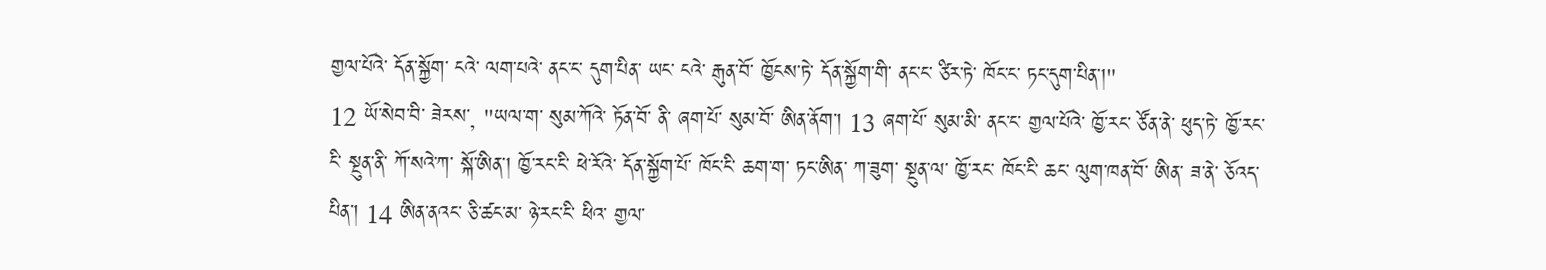གྱལ་པོའེ་ དོན་སྐྱོག་ ངའེ་ ལག་པའེ་ ནང་ང་ དུག་པིན་ ཡང་ ངའེ་ རྒུན་བོ་ ཁྱོངས་ཏེ་ དོན་སྐྱོག་གི་ ནང་ང་ ཙིར་ཏེ་ ཁོང་ང་ ཏང་དུག་པིན་།"
12 ཡོ་སེབ་བི་ ཟེརས་, "ཡལ་ག་ སུམ་ཀོའེ་ ཏོན་བོ་ ནི་ ཞག་པོ་ སུམ་བོ་ ཨིན་ནོག་། 13 ཞག་པོ་ སུམ་མི་ ནང་ང་ གྱལ་པོའེ་ ཁྱོ་རང་ ཙོན་ནེ་ ཕུད་ཏེ་ ཁྱོ་རང་ངི་ སྔུན་ནི་ ཀོ་སའེ་ཀ་ སྐོ་ཨིན་། ཁྱོ་རང་ངི་ ཕེ་རོའེ་ དོན་སྐྱོག་པོ་ ཁོང་ངི་ ཆག་ག་ ཏང་ཨིན་ ཀ་ཟུག་ སྔུན་ལ་ ཁྱོ་རང་ ཁོང་ངི་ ཆང་ ལུག་ཁན་བོ་ ཨིན་ ཟ་ནེ་ ཅོའད་པིན་། 14 ཨིན་ནའང་ ཅི་ཚང་མ་ ཉེ་རང་ངི་ ཕིའ་ གྱལ་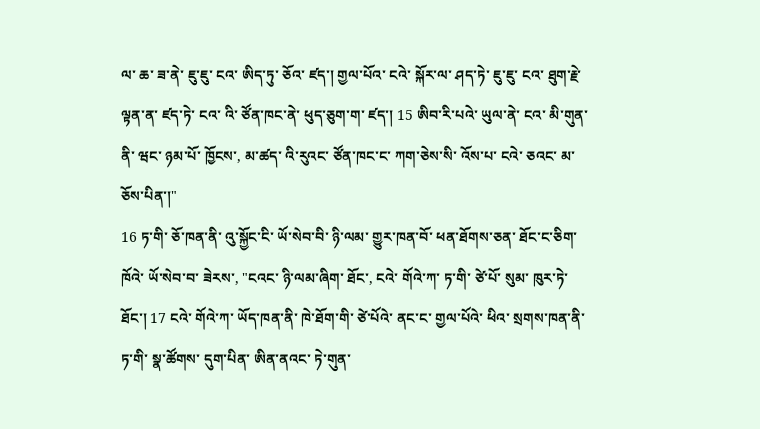ལ་ ཆ་ ཟ་ནེ་ ཇུ་ཇུ་ ངའ་ ཨིད་ཏུ་ ཅོའ་ ཛད་། གྱལ་པོའ་ ངའེ་ སྐོར་ལ་ ཤད་ཏེ་ ཇུ་ཇུ་ ངའ་ ཐུག་རྗེ་ ལྟན་ན་ ཛད་ཏེ་ ངའ་ འི་ ཙོན་ཁང་ནེ་ ཕུད་ཅུག་ག་ ཛད་། 15 ཨིབ་རི་པའེ་ ཡུལ་ནེ་ ངའ་ མི་གུན་ནི་ ཝང་ ཉམ་པོ་ ཁྱོངས་, མ་ཚད་ འི་རུའང་ ཙོན་ཁང་ང་ ཀག་ཅེས་སི་ འོས་པ་ ངའེ་ ཅའང་ མ་ཅོས་པིན་།"
16 ཏ་གི་ ཅོ་ཁན་ནི་ འུ་སྐྱོང་ངི་ ཡོ་སེབ་བི་ ཉི་ལམ་ གྱུར་ཁན་བོ་ ཕན་ཐོགས་ཅན་ ཐོང་ང་ཅིག་ ཁོའེ་ ཡོ་སེབ་བ་ ཟེརས་, "ངའང་ ཉི་ལམ་ཞིག་ ཐོང་, ངའེ་ གོའེ་ཀ་ ཏ་གི་ ཙེ་པོ་ སུམ་ ཁུར་ཏེ་ ཐོང་། 17 ངའེ་ གོའེ་ཀ་ ཡོད་ཁན་ནི་ ཁེ་ཐོག་གི་ ཙེ་པོའེ་ ནང་ང་ གྱལ་པོའེ་ ཕིའ་ སྲགས་ཁན་ནི་ ཏ་གི་ སྣ་ཚོགས་ དུག་པིན་ ཨིན་ནའང་ ཏེ་གུན་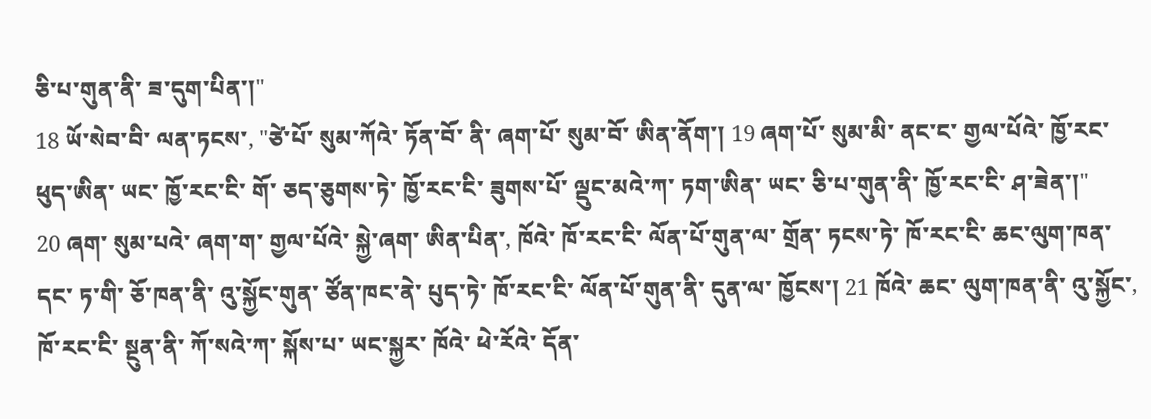ཅི་པ་གུན་ནི་ ཟ་དུག་པིན་།"
18 ཡོ་སེབ་བི་ ལན་ཏངས་, "ཙེ་པོ་ སུམ་ཀོའེ་ ཏོན་བོ་ ནི་ ཞག་པོ་ སུམ་བོ་ ཨིན་ནོག་། 19 ཞག་པོ་ སུམ་མི་ ནང་ང་ གྱལ་པོའེ་ ཁྱོ་རང་ ཕུད་ཨིན་ ཡང་ ཁྱོ་རང་ངི་ གོ་ ཅད་ཅུགས་ཏེ་ ཁྱོ་རང་ངི་ ཟུགས་པོ་ ལྡུང་མའེ་ཀ་ ཏག་ཨིན་ ཡང་ ཅི་པ་གུན་ནི་ ཁྱོ་རང་ངི་ ཤ་ཟེན་།"
20 ཞག་ སུམ་པའེ་ ཞག་ག་ གྱལ་པོའེ་ སྐྱེ་ཞག་ ཨིན་པིན་, ཁོའེ་ ཁོ་རང་ངི་ ལོན་པོ་གུན་ལ་ གྲོན་ ཏངས་ཏེ་ ཁོ་རང་ངི་ ཆང་ལུག་ཁན་ དང་ ཏ་གི་ ཅོ་ཁན་ནི་ འུ་སྐྱོང་གུན་ ཙོན་ཁང་ནེ་ པུད་ཏེ་ ཁོ་རང་ངི་ ལོན་པོ་གུན་ནི་ དུན་ལ་ ཁྱོངས་། 21 ཁོའེ་ ཆང་ ལུག་ཁན་ནི་ འུ་སྐྱོང་, ཁོ་རང་ངི་ སྔུན་ནི་ ཀོ་སའེ་ཀ་ སྐོས་པ་ ཡང་སྐྱར་ ཁོའེ་ ཕེ་རོའེ་ དོན་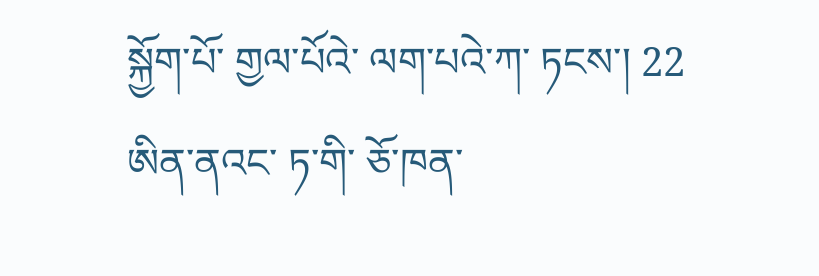སྐྱོག་པོ་ གྱལ་པོའེ་ ལག་པའེ་ཀ་ ཏངས་། 22 ཨིན་ནའང་ ཏ་གི་ ཅོ་ཁན་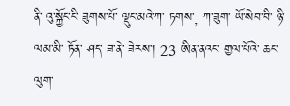ནི་ འུ་སྐྱོང་ངི་ ཟུགས་པོ་ ལྡུང་མའེ་ཀ་ ཏགས་, ཀ་ཟུག་ ཡོ་སེབ་བི་ ཉི་ལམ་མི་ ཏོན་ ཤད་ ཟ་ནེ་ ཟེརས་། 23 ཨིན་ནའང་ གྱལ་པོའེ་ ཆང་ ལུག་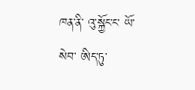ཁན་ནི་ འུ་སྐྱོང་ང་ ཡོ་སེབ་ ཨིད་ཏུ་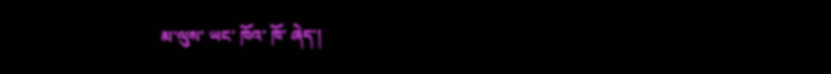མ་ལུས་ ཡང་ ཁོའ་ ཁོ་ ཞེད་།